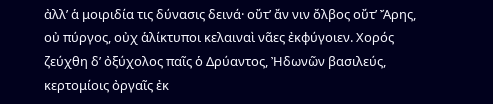ἀλλʼ ἁ μοιριδία τις δύνασις δεινά· οὔτʼ ἄν νιν ὄλβος οὔτʼ Ἄρης, οὐ πύργος, οὐχ ἁλίκτυποι κελαιναὶ νᾶες ἐκφύγοιεν. Χορός ζεύχθη δʼ ὀξύχολος παῖς ὁ Δρύαντος, Ἠδωνῶν βασιλεύς, κερτομίοις ὀργαῖς ἐκ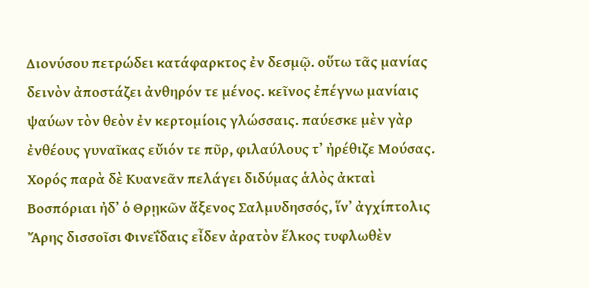Διονύσου πετρώδει κατάφαρκτος ἐν δεσμῷ. οὕτω τᾶς μανίας δεινὸν ἀποστάζει ἀνθηρόν τε μένος. κεῖνος ἐπέγνω μανίαις ψαύων τὸν θεὸν ἐν κερτομίοις γλώσσαις. παύεσκε μὲν γὰρ ἐνθέους γυναῖκας εὔιόν τε πῦρ, φιλαύλους τʼ ἠρέθιζε Μούσας. Χορός παρὰ δὲ Κυανεᾶν πελάγει διδύμας ἁλὸς ἀκταὶ Βοσπόριαι ἠδʼ ὁ Θρῃκῶν ἄξενος Σαλμυδησσός, ἵνʼ ἀγχίπτολις Ἄρης δισσοῖσι Φινεΐδαις εἶδεν ἀρατὸν ἕλκος τυφλωθὲν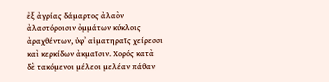ἐξ ἀγρίας δάμαρτος ἀλαὸν ἀλαστόροισιν ὀμμάτων κύκλοις ἀραχθέντων, ὑφʼ αἱματηραῖς χείρεσσι καὶ κερκίδων ἀκμαῖσιν. Χορός κατὰ δὲ τακόμενοι μέλεοι μελέαν πάθαν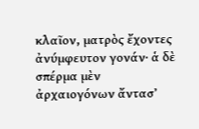κλαῖον, ματρὸς ἔχοντες ἀνύμφευτον γονάν· ἁ δὲ σπέρμα μὲν ἀρχαιογόνων ἄντασʼ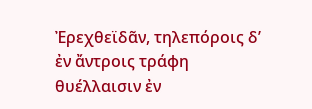Ἐρεχθεϊδᾶν, τηλεπόροις δʼ ἐν ἄντροις τράφη θυέλλαισιν ἐν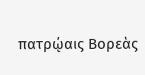πατρῴαις Βορεὰς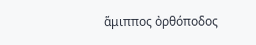ἅμιππος ὀρθόποδος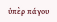ὑπὲρ πάγου